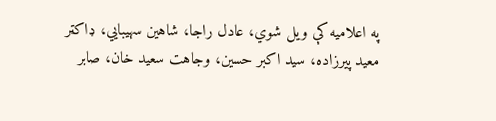په اعلامیه کې ویل شوي، عادل راجا، شاهین سهیبایي، ډاکټر معید پیرزاده، سید اکبر حسین، وجاهت سعید خان، صابر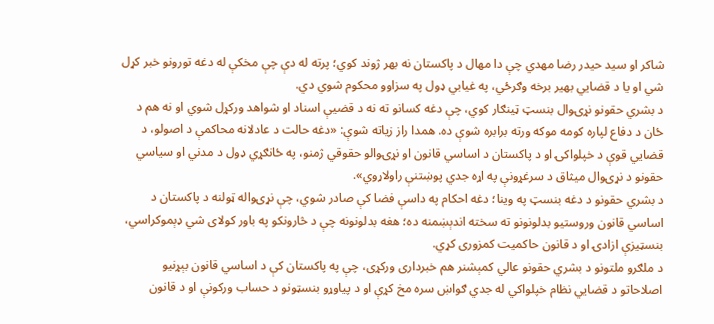شاکر او سید حیدر رضا مهدي چې دا مهال د پاکستان نه بهر ژوند کوي؛ پرته له دې چې مخکې له دغه تورونو خبر کړل شي او یا د قضایي بهیر برخه وګرځي، په غیابي ډول په سزاوو محکوم شوي دي.
د بشري حقونو نړۍوال بنسټ ټینګار کوي، چې دغه کسانو ته نه د قضیې اسناد او شواهد ورکړل شوي او نه هم د ځان د دفاع لپاره کومه موکه ورته برابره شوې ده. همدا راز زیاته شوې: «دغه حالت د عادلانه محاکمې د اصولو، د قضایي قوې د خپلواکۍ او د پاکستان د اساسي قانون او نړۍوالو حقوقي ژمنو، په ځانګړي ډول د مدني او سیاسي حقونو د نړۍوال میثاق د سرغړونې په اړه جدي پوښتنې راولاړوي».
د بشري حقونو د دغه بنسټ په وینا؛ دغه احکام په داسې فضا کې صادر شوي، چې نړۍواله ټولنه د پاکستان د اساسي قانون وروستیو بدلونونو ته سخته اندېښمنه ده؛ هغه بدلونونه چې د څارونکو په باور کولای شي ډېموکراسي، بنسټیزې ازادۍ او د قانون حاکمیت کمزوری کړي.
د ملګرو ملتونو د بشري حقونو عالي کمېشنر هم خبرداری ورکړی، چې په پاکستان کې د اساسي قانون بېړنیو اصلاحاتو د قضایي نظام خپلواکي له جدي ګواښ سره مخ کړې او د پیاوړو بنسټونو د حساب ورکونې او د قانون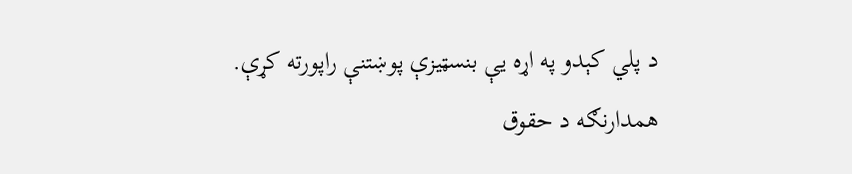د پلي کېدو په اړه یې بنسټیزې پوښتنې راپورته کړې.
همدارنګه د حقوق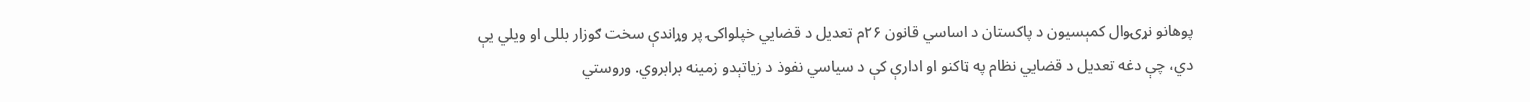پوهانو نړۍوال کمېسیون د پاکستان د اساسي قانون ۲۶م تعدیل د قضایي خپلواکۍ پر وړاندې سخت ګوزار بللی او ویلي یې دي، چې دغه تعدیل د قضایي نظام په ټاکنو او ادارې کې د سیاسي نفوذ د زیاتېدو زمینه برابروي. وروستي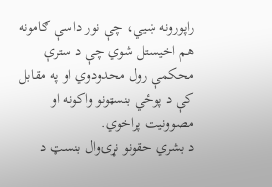راپورونه ښيي، چې نور داسې ګامونه هم اخیستل شوي چې د سترې محکمې رول محدودوي او په مقابل کې د پوځي بنسټونو واکونه او مصوونیت پراخوي.
د بشري حقونو نړۍوال بنسټ د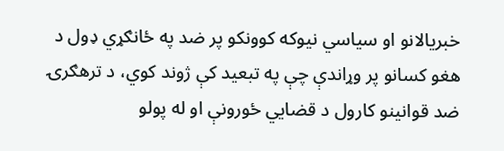خبریالانو او سیاسي نیوکه کوونکو پر ضد په ځانګړي ډول د هغو کسانو پر وړاندې چې په تبعید کې ژوند کوي، د ترهګرۍ ضد قوانینو کارول د قضایي ځورونې او له پولو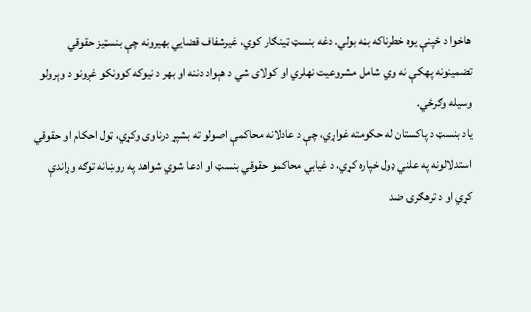هاخوا د ځپنې یوه خطرناکه بڼه بولي. دغه بنسټ ټینګار کوي، غیرشفاف قضایي بهیرونه چې بنسټیز حقوقي تضمینونه پهکې نه وي شامل مشروعیت نهلري او کولای شي د هېواد دننه او بهر د نیوکه کوونکو غږونو د وېرولو وسیله وګرځي.
یاد بنسټ د پاکستان له حکومته غواړي، چې د عادلانه محاکمې اصولو ته بشپړ درناوی وکړي، ټول احکام او حقوقي استدلالونه په علني ډول خپاره کړي، د غیابي محاکمو حقوقي بنسټ او ادعا شوي شواهد په روښانه توګه وړاندې کړي او د ترهګرۍ ضد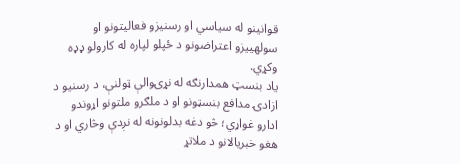قوانینو له سیاسي او رسنیزو فعالیتونو او سولهییزو اعتراضونو د ځپلو لپاره له کارولو ډډه وکړي.
یاد بنسټ همدارنګه له نړۍوالې ټولنې، د رسنیو د ازادۍ مدافع بنسټونو او د ملګرو ملتونو اړوندو ادارو غواړي؛ څو دغه بدلونونه له نږدې وڅاري او د هغو خبریالانو د ملاتړ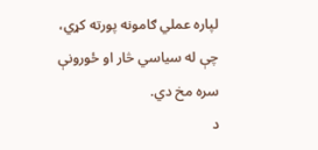لپاره عملي ګامونه پورته کړي، چې له سیاسي څار او ځورونې سره مخ دي.
د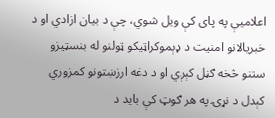اعلامیې په پای کې ویل شوي، چې د بیان ازادي او د خبریالانو امنیت د ډېموکراټیکو ټولنو له بنسټیزو ستنو څخه ګڼل کېږي او د دغه ارزښتونو کمزوري کېدل د نړۍ په هر ګوټ کې باید د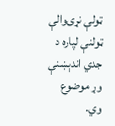ټولې نړۍوالې ټولنې لپاره د جدي اندېښنې وړ موضوع وي.